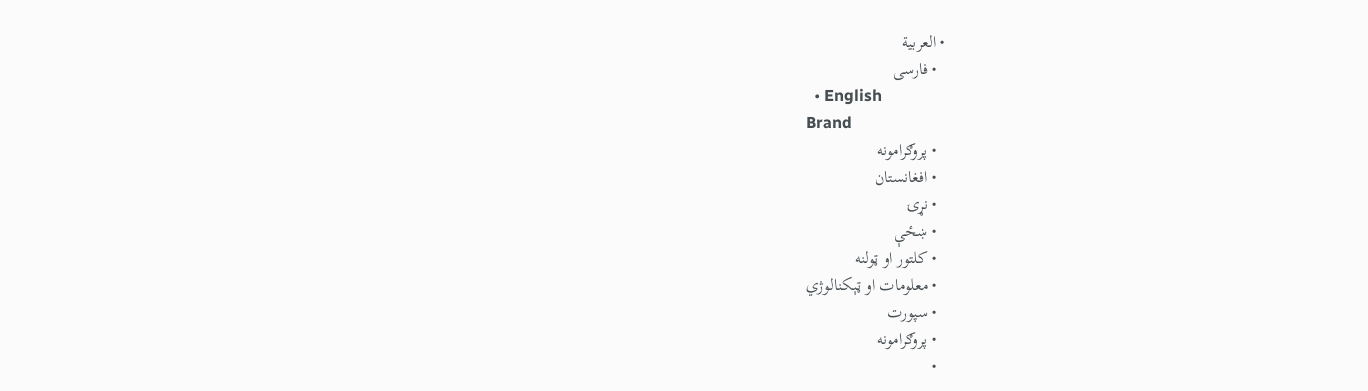• العربية
  • فارسی
  • English
Brand
  • پروګرامونه
  • افغانستان
  • نړۍ
  • ښځې
  • کلتور او ټولنه
  • معلومات او ټېکنالوژي
  • سپورت
  • پروګرامونه
  •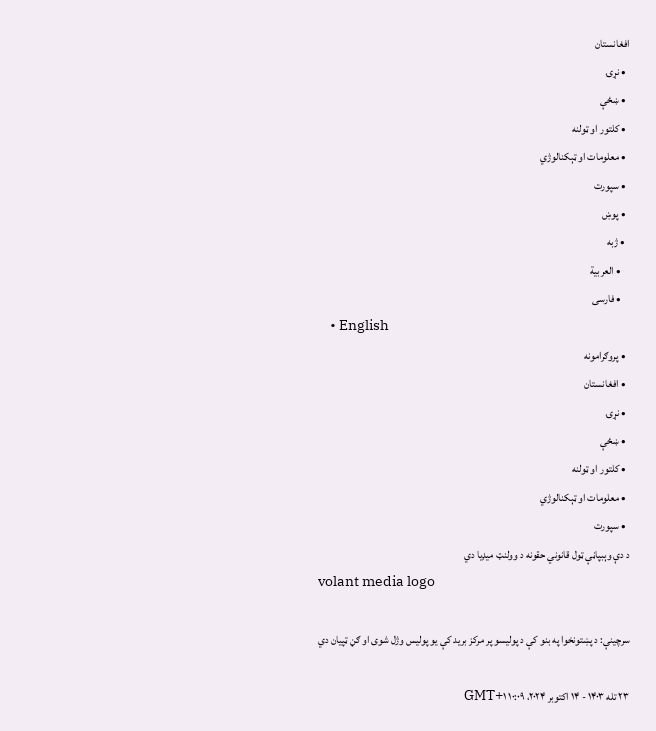افغانستان
  • نړۍ
  • ښځې
  • کلتور او ټولنه
  • معلومات او ټېکنالوژي
  • سپورت
  • پوښ
  • ژبه
    • العربية
    • فارسی
    • English
  • پروګرامونه
  • افغانستان
  • نړۍ
  • ښځې
  • کلتور او ټولنه
  • معلومات او ټېکنالوژي
  • سپورت
د دې وېبپاڼې ټول قانوني حقونه د وولنټ میډیا دي
volant media logo

سرچینې: د پښتونخوا په بنو کې د پولیسو پر مرکز بری‍د کې یو پولیس وژل شوی او ګڼ ټپیان دي

۲۳ تله ۱۴۰۳ - ۱۴ اکتوبر ۲۰۲۴، ۱۰:۰۹ GMT+۱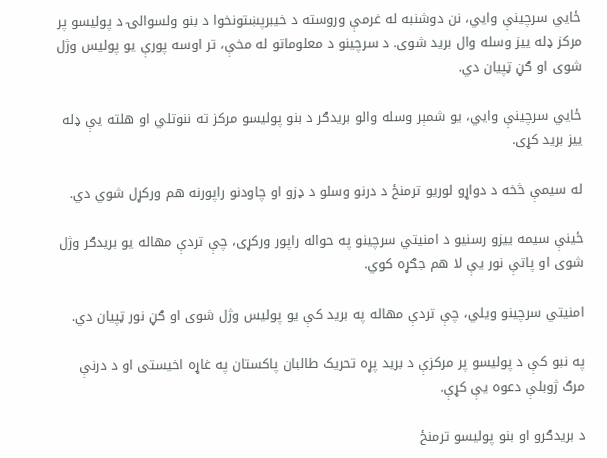ځايي سرچینې وايي، نن دوشنبه له غرمې وروسته د خیبرپښتونخوا د بنو ولسوالۍ د پولیسو پر مرکز ډله ییز وسله وال برید شوی. د سرچینو د معلوماتو له مخې، تر اوسه پورې یو پولیس وژل شوی او ګڼ ټپیان دي.

ځايي سرچینې وايي، یو شمېر وسله والو بریدګر د بنو پولیسو مرکز ته ننوتلي او هلته یې ډله ییز برید کړی.

له سیمې څخه د دواړو لوریو ترمنځ د درنو وسلو د ډزو او چاودنو راپورنه هم ورکړل شوي دي.

ځینې سیمه ییزو رسنیو د امنیتي سرچینو په حواله راپور ورکړی، چې تردې مهاله یو بریدګر وژل شوی او پاتې نور یې لا هم جګړه کوي.

امنیتي سرچینو ویلي، چې تردې مهاله په برید کې یو پولیس وژل شوی او ګڼ نور ټپیان دي.

په نبو کې د پولیسو پر مرکزې د برید پړه تحریک طالبان پاکستان په غاړه اخیستی او د درنې مرګ ژوبلې دعوه یې کړې.

د بریدګرو او بنو پولیسو ترمنځ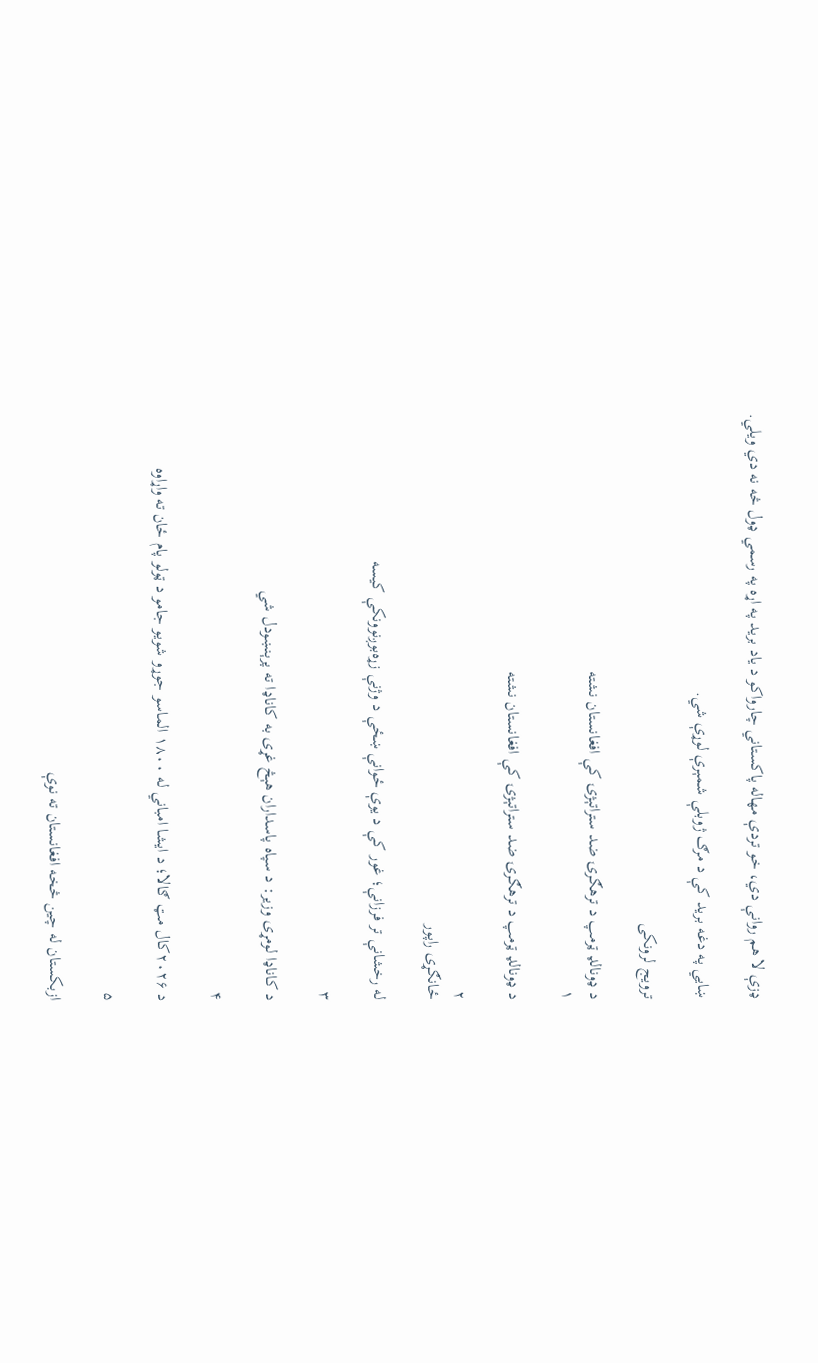ډزې لا هم روانې دي، خو تردې مهاله پاکستاني چارواکو د یاد برید په اړه په رسمي ډول څه نه دي ویلي.

ښايي په دغه برید کې د مرګ ژوبلې شمېرې لوړې شي.

ترویج لرونکی

د ډونالډ ټرمپ د ترهګرۍ ضد ستراتېژۍ کې افغانستان نشته
۱

د ډونالډ ټرمپ د ترهګرۍ ضد ستراتېژۍ کې افغانستان نشته

۲
ځانګړی راپور

له رخشانې تر فرزانې؛ غور کې د یوې ځوانې ښځې د وژنې زړه‌بوږنوونکې کیسه

۳

د کاناډا لومړی وزیر: د سپاه پاسداران هېڅ غړی به کاناډا ته پرېنښودل شي

۴

د ۲۰۲۶کال مټ ګالا؛ د ایشا امباني له ۱۸۰۰ الماسو جوړو شويو جامو د ټولو پام ځان ته واړاوه

۵

ازبکستان له چین څخه افغانستان ته نوې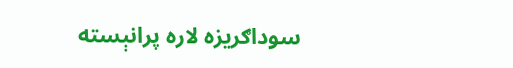سوداګریزه لاره پرانېسته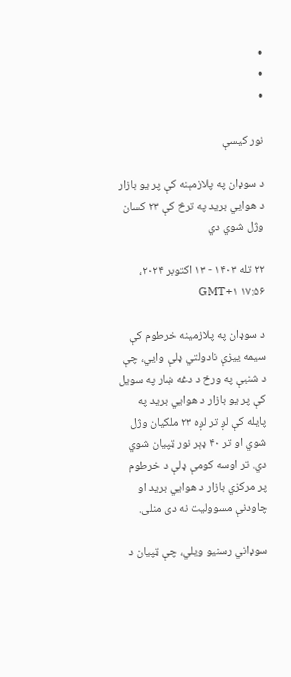•
•
•

نور کیسې

د سوډان په پلازمېنه کې پر یو بازار د هوايي برید په ترڅ کې ۲۳ کسان وژل شوي دي

۲۲ تله ۱۴۰۳ - ۱۳ اکتوبر ۲۰۲۴، ۱۷:۵۶ GMT+۱

د سوډان په پلازمینه خرطوم کې سیمه ییزې نادولتي ډلې وايي، چې د شنبې په ورځ د دغه ښار په سویل کې پر یو بازار د هوايي برید په پایله کې لږ تر لږه ۲۳ ملکیان وژل شوي او تر ۴۰ ډېر نور ټپیان شوي دي. تر اوسه کومې ډلې د خرطوم پر مرکزي بازار د هوايي برید او چاودنې مسوولیت نه دی منلی.

سوډاني رسنیو ویلي، چې ټپیان د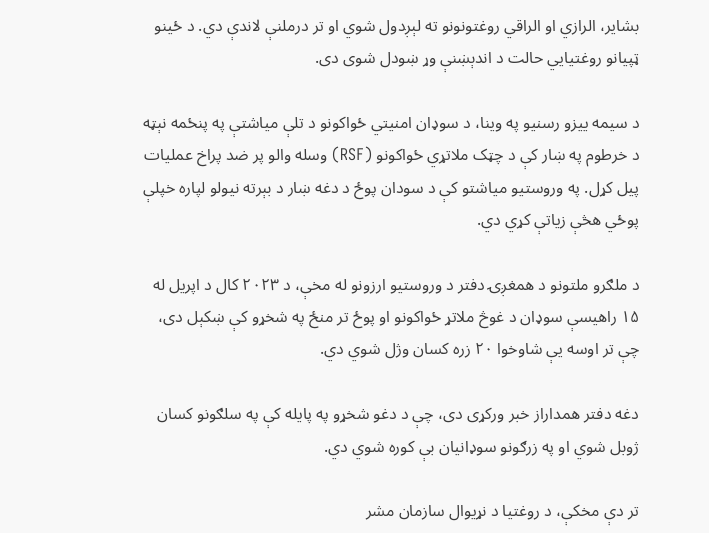بشایر، الرازي او الراقي روغتونونو ته لېږدول شوي او تر درملنې لاندې دي. د ځينو ټپيانو روغتيايي حالت د اندېښنې وړ ښودل شوى دى.

د سیمه ییزو رسنیو په وینا، د سوډان امنیتي ځواکونو د تلې میاشتې په پنځمه نېټه د خرطوم په ښار کې د چټک ملاتړي ځواکونو (RSF) وسله والو پر ضد پراخ عملیات پیل کړل. په وروستیو میاشتو کې د سودان پوځ د دغه ښار د بېرته نیولو لپاره خپلې پوځي هڅې زیاتې کړي دي.

د ملګرو ملتونو د همغږۍ دفتر د وروستیو ارزونو له مخې، د ۲۰۲۳ کال د اپریل له ۱۵ راهیسې سوډان د غوڅ ملاتړ ځواکونو او پوځ تر منځ په شخړو کې ښکېل دی، چې تر اوسه یې شاوخوا ۲۰ زره کسان وژل شوي دي.

دغه دفتر همداراز خبر ورکړی دی، چې د دغو شخړو په پایله کې په سلګونو کسان ژوبل شوي او په زرګونو سوډانیان بې کوره شوي دي.

تر دې مخکې، د روغتیا د نړیوال سازمان مشر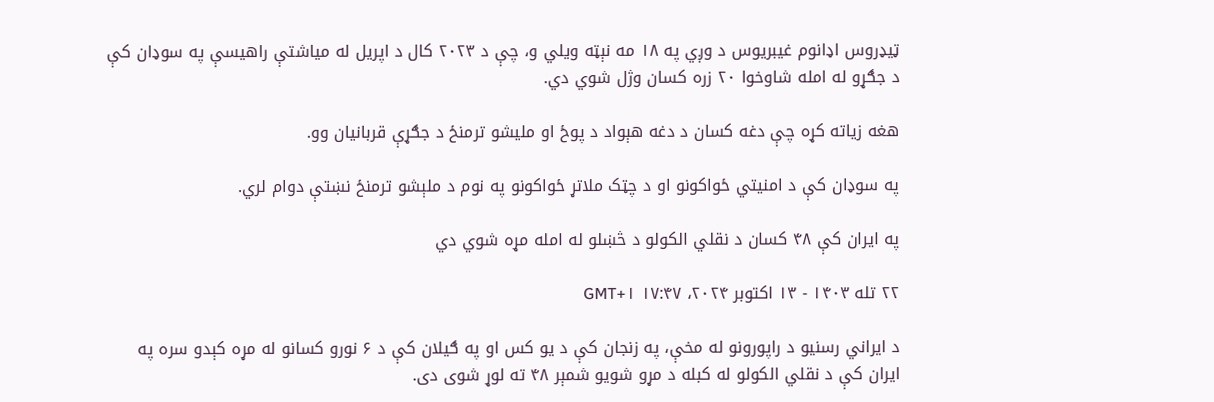ټیډروس اډانوم غیبریوس د وږي په ۱۸ مه نېټه ویلي و، چې د ۲۰۲۳ کال د اپریل له میاشتې راهیسې په سوډان کې د جګړو له امله شاوخوا ۲۰ زره کسان وژل شوي دي.

هغه زیاته کړه چې دغه کسان د دغه هېواد د پوځ او ملیشو ترمنځ د جګړې قربانیان وو.

په سوډان کې د امنیتي ځواکونو او د چټک ملاتړ ځواکونو په نوم د ملېشو ترمنځ نښتې دوام لري.

په ایران کې ۴۸ کسان د نقلي الکولو د څښلو له امله مړه شوي دي

۲۲ تله ۱۴۰۳ - ۱۳ اکتوبر ۲۰۲۴، ۱۷:۴۷ GMT+۱

د ایراني رسنیو د راپورونو له مخې، په زنجان کې د یو کس او په ګیلان کې د ۶ نورو کسانو له مړه کېدو سره په ایران کې د نقلي الکولو له کبله د مړو شويو شمېر ۴۸ ته لوړ شوی دی.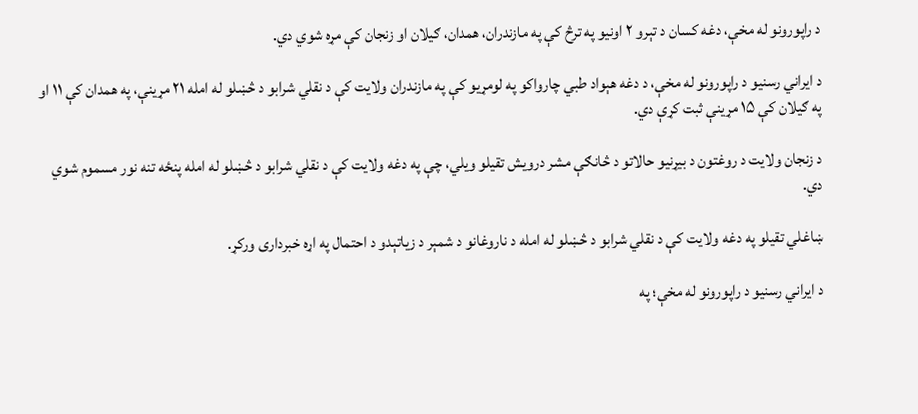د راپورونو له مخې، دغه کسان د تېرو ۲ اونیو په ترڅ کې په مازندران، همدان، ګیلان او زنجان کې مړه شوي دي.

د ایراني رسنیو د راپورونو له مخې، د دغه هېواد طبي چارواکو په لومړیو کې په مازندران ولایت کې د نقلي شرابو د څښلو له امله ۲۱ مړینې، په همدان کې ۱۱ او په ګیلان کې ۱۵ مړینې ثبت کړې دي.

د زنجان ولایت د روغتون د بیړنیو حالاتو د څانګې مشر درویش تقیلو ویلي، چې په دغه ولایت کې د نقلي شرابو د څښلو له امله پنځه تنه نور مسموم شوي دي.

ښاغلي تقيلو په دغه ولایت کې د نقلي شرابو د څښلو له امله د ناروغانو د شمېر د زیاتېدو د احتمال په اړه خبرداری ورکړ.

د ایراني رسنیو د راپورونو له مخې؛ په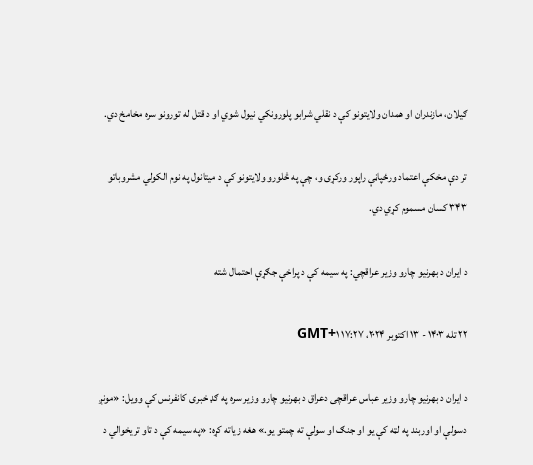ګیلان، مازندران او همدان ولایتونو کې د نقلي شرابو پلورونکي نیول شوي او د قتل له تورونو سره مخامخ دي.

تر دې مخکې اعتماد ورځپاڼې راپور ورکړی و، چې په څلورو ولایتونو کې د میتانول په نوم الکولي مشروباتو ۳۴۳ کسان مسموم کړي دي.

د ایران د بهرنیو چارو وزیر عراقچي: په سیمه کې د پراخې جګړې احتمال شته

۲۲ تله ۱۴۰۳ - ۱۳ اکتوبر ۲۰۲۴، ۱۷:۲۷ GMT+۱

د ایران د بهرنیو چارو وزير عباس عراقچی دعراق د بهرنیو چارو وزیر سره په ګډ خبری کانفرنس کې وویل: «مونږ دسولې او اوربند په لټه کې یو او جنګ او سولې ته چمتو یو.» هغه زیاته کړه: «په سیمه کې د تاو تریخوالي د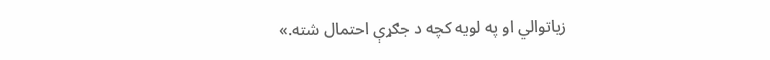زیاتوالي او په لویه کچه د جګړې احتمال شته.»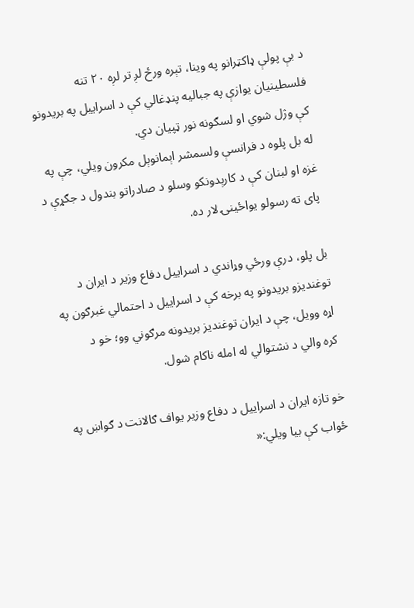د بې پولې ډاکټرانو په وینا، تېره ورځ لږ تر لږه ۲۰ تنه فلسطینیان یوازې په جبالیه پنډغالي کې د اسراییل په بریدونو کې وژل شوي او لسګونه نور ټپیان دي.
له بل پلوه د فرانسې ولسمشر اېمانوېل مکرون ویلي، چې په غزه او لبنان کې د کارېدونکو وسلو د صادراتو بندول د جګړې د پای ته رسولو یواځینۍ لار ده.

بل پلو، درې ورځي وړاندي د اسراييل دفاع وزير د ايران د توغندیزو بريدونو په برخه کې د اسراییل د احتمالي غبرګون په اړه وويل، چې د ايران توغنديز بريدونه مرګوني وو؛ خو د کره ‌والي د نشتوالي له امله ناکام شول.

خو تازه ایران د اسراییل د دفاع وزیر یواف ګالانت د ګواښ په ځواب کې بیا ویلي:«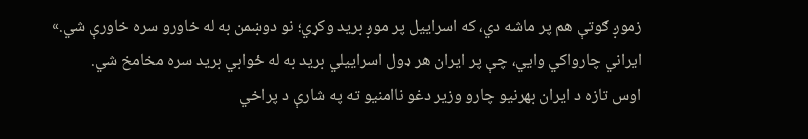زموږ ګوتې هم پر ماشه دي، که اسراییل پر موږ برید وکړي؛ نو دوښمن به له خاورو سره خاورې شي.»
ایراني چارواکي وايي، چې پر ایران هر ډول اسراییلي برید به له ځوابي برید سره مخامخ شي.
اوس تازه د ایران بهرنیو چارو وزير دغو ناامنيو ته په شارې د پراخي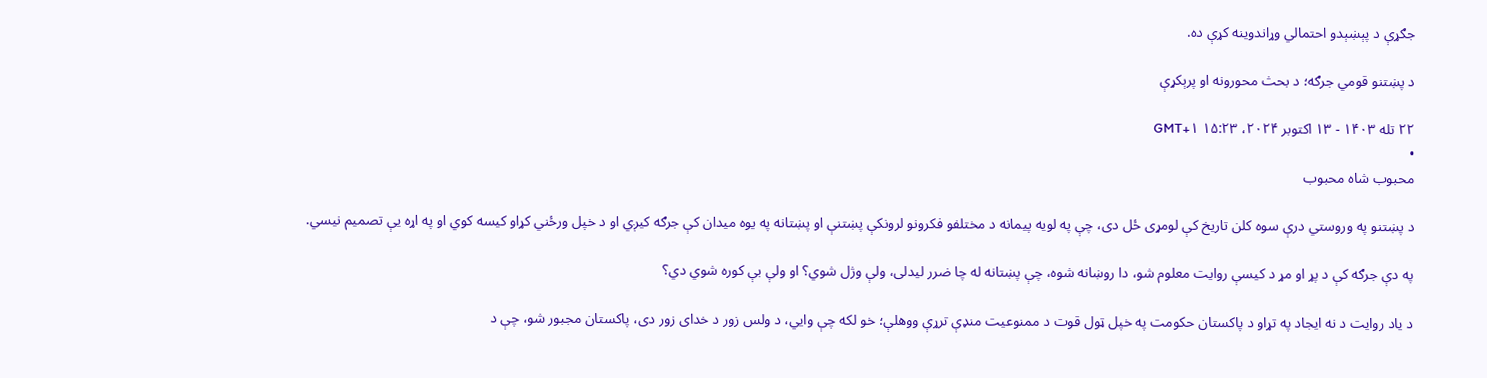جګړې د پېښېدو احتمالي وړاندوینه کړې ده.

د پښتنو قومي جرګه؛ د بحث محورونه او پرېکړې

۲۲ تله ۱۴۰۳ - ۱۳ اکتوبر ۲۰۲۴، ۱۵:۲۳ GMT+۱
•
محبوب‌ شاه محبوب

د پښتنو په وروستي درې سوه کلن تاریخ کې لومړی ځل دی، چې په لویه پیمانه د مختلفو فکرونو لرونکې پښتنې او پښتانه په یوه میدان کې جرګه کیږي او د خپل ورځني کړاو کیسه کوي او په اړه یې تصمیم نیسي.

په دې جرګه کې د پړ او مړ د کیسې روایت معلوم شو، دا روښانه شوه، چې پښتانه له چا ضرر لیدلی، ولې وژل شوي؟ او ولې بې کوره شوي دي؟

د یاد روایت د نه ایجاد په تړاو د پاکستان حکومت په خپل ټول قوت د ممنوعیت منډې ترړې ووهلې؛ خو لکه چې وايي، د ولس زور د خدای زور دی، پاکستان مجبور شو، چې د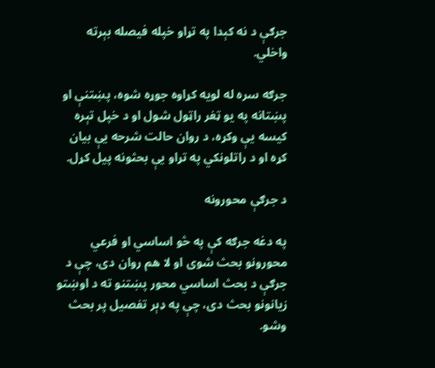جرګې د نه کېدا په تړاو خپله فیصله بېرته واخلي.

جرګه سره له لویه کړاوه جوړه شوه، پښتنې او پښتانه په یو ټغر راټول شول او د خپل تېره کیسه یې وکړه، د روان حالت شرحه یې بیان کړه او د راتلونکي په تړاو یې بحثونه پیل کړل.

د جرګې محورونه

په دغه جرګه کې په څو اساسي او فرعي محورونو بحث شوی او لا هم روان دی، چې د جرګې د بحث اساسي محور پښتنو ته د اوښتو زیانونو بحث دی، چې په ډېر تفصیل پر بحث وشو.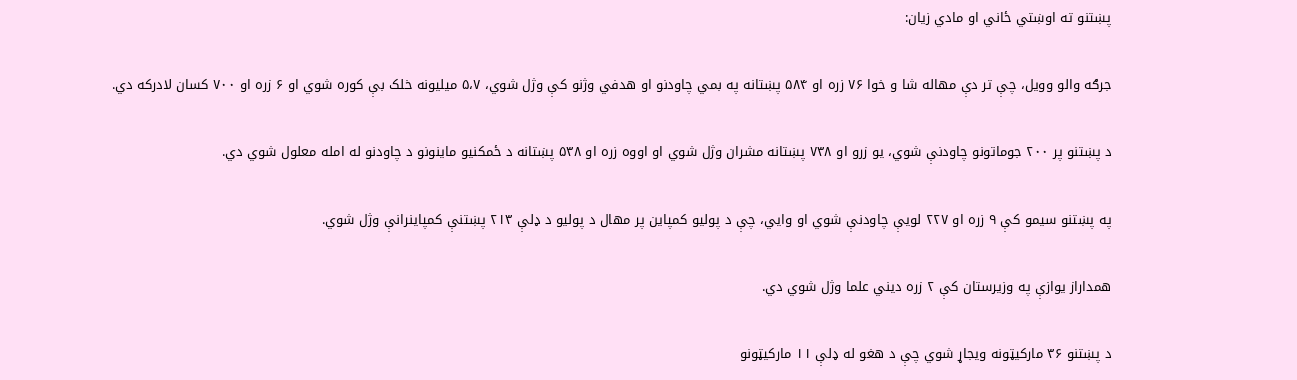پښتنو ته اوښتي ځاني او مادي زیان:

جرګه والو وویل، چې تر دې مهاله شا و خوا ۷۶ زره او ۵۸۴ پښتانه په بمي چاودنو او هدفي وژنو کې وژل شوي، ۵،۷ میلیونه خلک بې کوره شوي او ۶ زره او ۷۰۰ کسان لادرکه دي.

د پښتنو پر ۲۰۰ جوماتونو چاودنې شوي، یو زرو او ۷۳۸ پښتانه مشران وژل شوي او اووه زره او ۵۳۸ پښتانه د ځمکنیو ماینونو د چاودنو له امله معلول شوي دي.

په پښتنو سیمو کې ۹ زره او ۲۲۷ لویې چاودنې شوي او وايي، چې د پولیو کمپاین پر مهال د پولیو د ډلې ۲۱۳ پښتنې کمپاینرانې وژل شوي.

همداراز یوازې په وزیرستان کې ۲ زره دیني علما وژل شوي دي.

د پښتنو ۳۶ مارکیټونه ویجاړ شوي‌ چې د هغو له ډلې ۱۱ مارکیټونو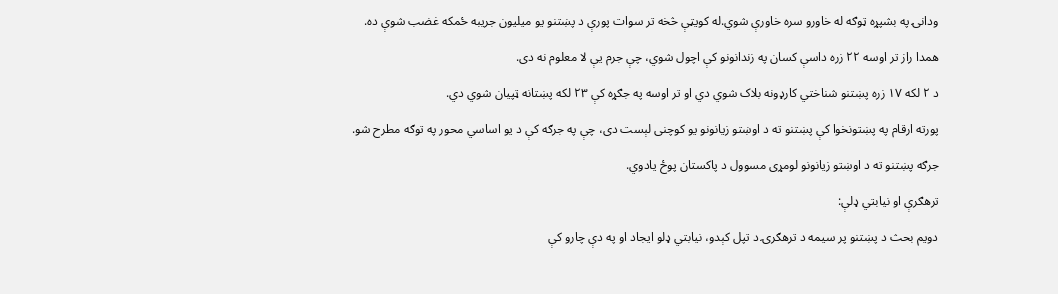ودانۍ په بشپړه ټوګه له خاورو سره خاورې شوي.له کویټې څخه تر سوات پورې د پښتنو یو میلیون جریبه ځمکه غضب شوې ده.

همدا راز تر اوسه ۲۲ زره داسې کسان په زندانونو کې اچول شوي، چې جرم یې لا معلوم نه دی.

د ۲ لکه ۱۷ زره پښتنو شناختي کارډونه بلاک شوي دي او تر اوسه په جګړه کې ۲۳ لکه پښتانه ټپیان شوي دي.

پورته ارقام په پښتونخوا کې پښتنو ته د اوښتو زیانونو یو کوچنی لېست دی، چې په جرګه کې د یو اساسي محور په توګه مطرح شو.

جرګه پښتنو ته د اوښتو زیانونو لومړی مسوول د پاکستان پوځ یادوي.

ترهګرې او نیابتي ډلې:

دویم بحث د پښتنو پر سیمه د ترهګرۍ د تپل کېدو، نیابتي ډلو ایجاد او په دې چارو کې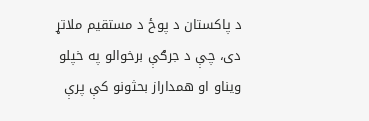د پاکستان د پوځ د مستقیم ملاتړ دی، چې د جرګې برخوالو په خپلو ویناو او همداراز بحثونو کې پرې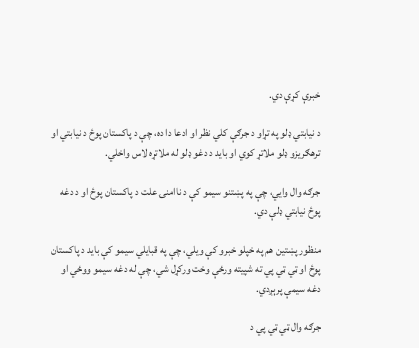خبرې کړې دي.

د نیابتي ډلو په تړاو د جرګې کلي نظر او ادعا دا ده، چې د پاکستان پوځ د نیابتي او ترهګریزو ډلو ملاتړ کوي او باید د دغو ډلو له ملاتړه لاس واخلي.

جرګه وال وايي، چې په پښتنو سیمو کې د ناامنۍ علت د پاکستان پوځ او د دغه پوځ نیابتي ډلې دي.

منظور پښتین هم په خپلو خبرو کې ویلي، چې په قبایلي سیمو کې باید د پاکستان پوځ او ټي ټي پي ته شپیته ورځې وخت ورکړل شي، چې له دغه سیمو ووځي او دغه سیمې پرېږدي.

جرګه وال ټي ټي پي د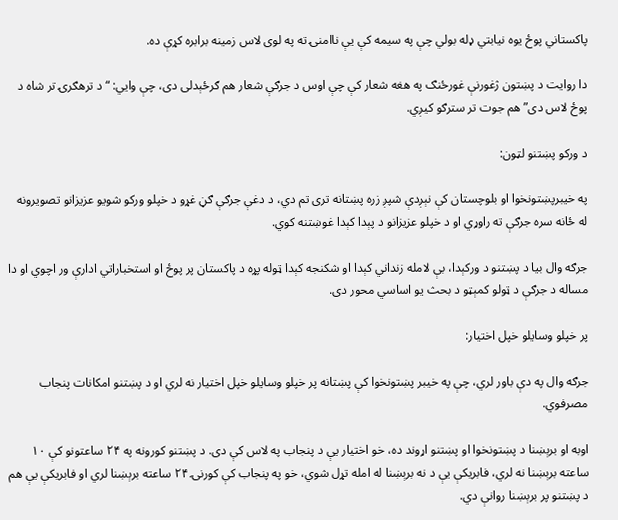پاکستاني پوځ یوه نیابتي ډله بولي چې په سیمه کې یې ناامنۍ ته په لوی لاس زمینه برابره کړې ده.

دا روایت د پښتون ژغورنې غورځنګ په هغه شعار کې چې اوس د جرګې شعار هم ګرځېدلی دی، چې وايي: “د ترهګرۍ تر شاه د پوځ لاس دی” هم جوت تر سترګو کیږي.

د ورکو پښتنو لټون:

په خیبرپښتونخوا او بلوچستان کې نېږدې شپږ زره پښتانه تری تم دي، د دغې جرګې ګڼ غړو د خپلو ورکو شویو عزیزانو تصویرونه له ځانه سره جرګې ته راوړي او د خپلو عزیزانو د پېدا کېدا غوښتنه کوي.

جرګه وال بیا د پښتنو د ورکېدا، بې لامله زنداني کېدا او شکنجه کېدا ټوله پړه د پاکستان پر پوځ او استخباراتي ادارې ور اچوي او دا مساله د جرګې د ټولو کمېټو د بحث یو اساسي محور دی.

پر خپلو وسایلو خپل اختیار:

جرګه وال په دې باور لري، چې په خیبر پښتونخوا کې پښتانه پر خپلو وسایلو خپل اختیار نه لري او د پښتنو امکانات پنجاب مصرفوي.

اوبه او برېښنا د پښتونخوا او پښتنو اړوند ده، خو اختیار یې د پنجاب په لاس کې دی. د پښتنو کورونه په ۲۴ ساعتونو کې ۱۰ ساعته برېښنا نه لري، فابریکې یې د نه برېښنا له امله تړل شوي، خو په پنجاب کې کورنۍ ۲۴ ساعته برېښنا لري او فابریکې یې هم د پښتنو پر برېښنا روانې دي.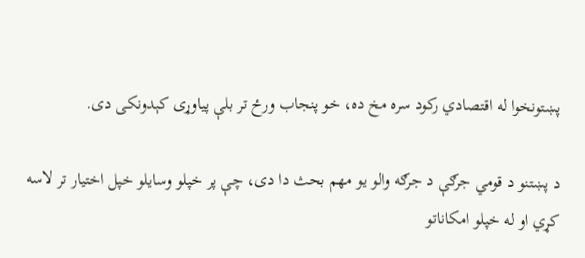پښتونخوا له اقتصادي رکود سره مخ ده، خو پنجاب ورځ تر بلې پیاوړی کېدونکی دی.

د پښتنو د قومي جرګې د جرګه والو یو مهم بحث دا دی، چې پر خپلو وسایلو خپل اختیار تر لاسه کړي او له خپلو امکاناتو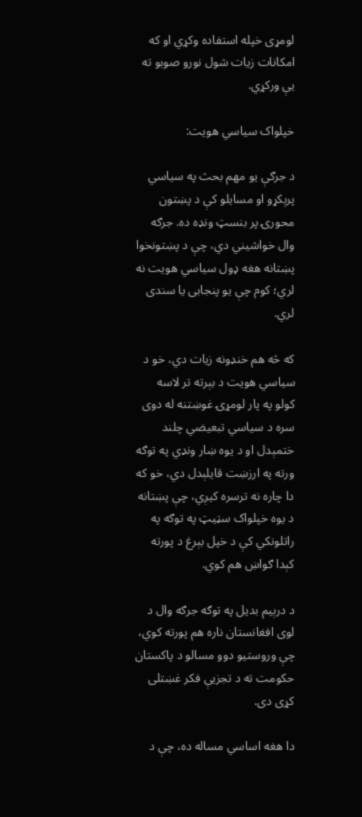لومړی خپله استفاده وکړي او که امکانات زیات شول نورو صوبو ته یې ورکړي.

خپلواک سیاسي هویت:

د جرګې یو مهم بحث په سیاسي پرېکړو او مسایلو کې د پښتون محورۍ پر بنسټ ونډه ده. جرګه وال خواشیني دي، چې د پښتونخوا پښتانه هغه ډول سیاسي هویت نه لري؛ کوم چې یو پنجابی یا سندی لري.

که څه هم خنډونه زیات دي، خو د سیاسي هویت د بېرته تر لاسه کولو په پار لومړۍ غوښتنه له دوی سره د سیاسي تبعیضي چلند ختمېدل او د یوه ښار ونډي په توګه ورته په ارزښت قایلېدل دي، خو که دا چاره نه ترسره کیږي، چې پښتانه د یوه خپلواک سټیټ په توګه په راتلونکي کې د خپل بېرغ د پورته کېدا ګواښ هم کوي.

د درېیم بدیل په توګه جرګه وال د لوی افغانستان ناره هم پورته کوي، چې وروستیو دوو مسالو د پاکستان حکومت ته د تجزیې فکر غښتلی کړی دی.

دا هغه اساسي مساله ده، چې د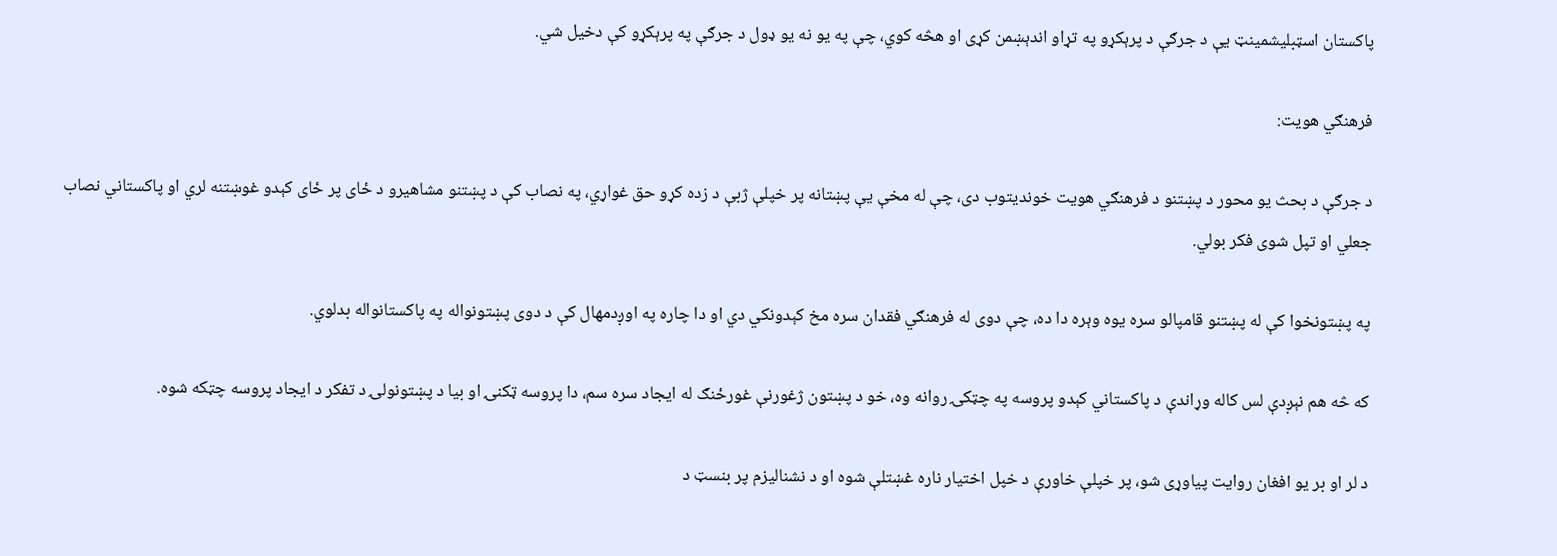پاکستان اسټبلیشمینټ یې د جرګې د پرېکړو په تړاو اندېښمن کړی او هڅه کوي، چې په یو نه یو ډول د جرګې په پرېکړو کې دخیل شي.

فرهنګي هویت:

د جرګې د بحث یو محور د پښتنو د فرهنګي هویت خوندیتوب دی، چې له مخې یې پښتانه پر خپلې ژبې د زده کړو حق غواړي، په نصاب کې د پښتنو مشاهیرو د ځای پر ځای کېدو غوښتنه لري او پاکستاني نصاب جعلي او تپل شوی فکر بولي.

په پښتونخوا کې له پښتنو قامپالو سره یوه وېره دا ده، چې دوی له فرهنګي فقدان سره مخ کېدونکي دي او دا چاره په اوږدمهال کې د دوی پښتونواله په پاکستانواله بدلوي.

که څه هم نېږدې لس کاله وړاندې د پاکستاني کېدو پروسه په چټکۍ روانه وه، خو د پښتون ژغورنې غورځنګ له ایجاد سره سم، دا پروسه ټکنۍ او بیا د پښتونولۍ د تفکر د ایجاد پروسه چټکه شوه.

د لر او بر یو افغان روایت پیاوړی شو، پر خپلې خاورې د خپل اختیار ناره غښتلې شوه او د نشنالیزم پر بنسټ د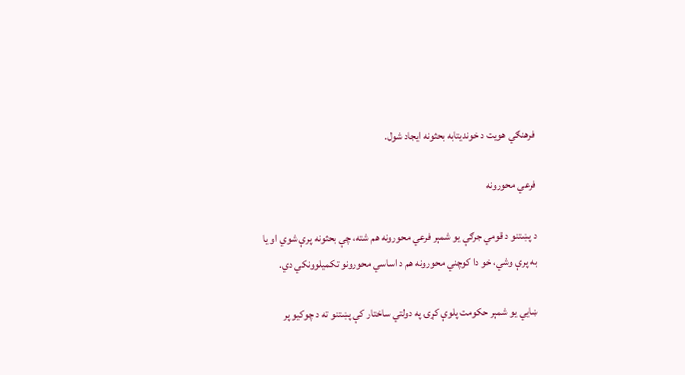فرهنګي هویت د خوندیتابه بحثونه ایجاد شول.

فرعي محورونه

د پښتنو د قومي جرګې یو شمېر فرعي محورونه هم شته، چې بحثونه پرې شوي او یا به پرې وشي، خو دا کوچني محورونه هم د اساسي محورونو تکمیلوونکي دي.

ښايي یو شمېر حکومت پلوې کړۍ په دولتي ساختار کې پښتنو ته د چوکیو پر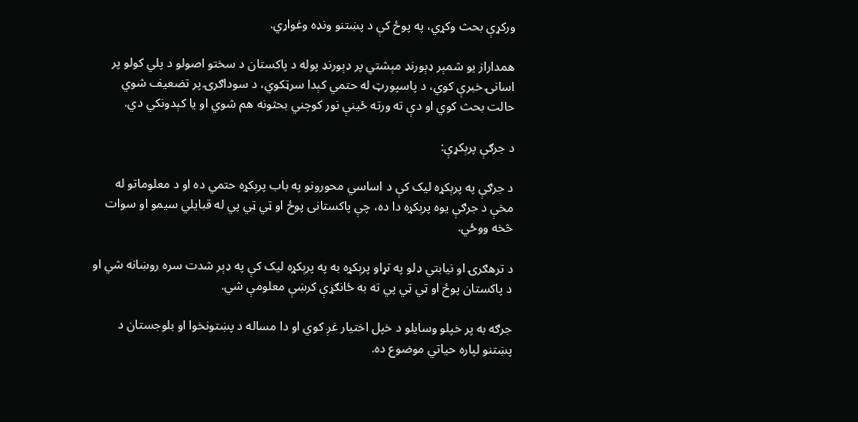ورکړې بحث وکړي، په پوځ کې د پښتنو ونډه وغواړي.

همداراز یو شمېر ډېورنډ مېشتي پر ډېورنډ پوله د پاکستان د سختو اصولو د پلي کولو پر اسانۍ خبرې کوي، د پاسپورټ له حتمي کېدا سرټکوي، د سوداګرۍ پر تضعیف شوي حالت بحث کوي او دې ته ورته ځینې نور کوچني بحثونه هم شوي او یا کېدونکي دي.

د جرګې پرېکړې:

د جرګې په پرېکړه لیک کې د اساسي محورونو په باب پرېکړه حتمي ده او د معلوماتو له مخې د جرګې یوه پرېکړه دا ده، چې پاکستانی پوځ او ټي ټي پي له قبایلي سیمو او سوات څخه ووځي.

د ترهګرۍ او نیابتي ډلو په تړاو پرېکړه به په پرېکړه لیک کې په ډېر شدت سره روښانه شي او د پاکستان پوځ او ټي ټي پي ته به ځانګړې کرښې معلومې شي.

جرګه به پر خپلو وسایلو د خپل اختیار غږ کوي او دا مساله د پښتونخوا او بلوجستان د پښتنو لپاره حیاتي موضوع ده.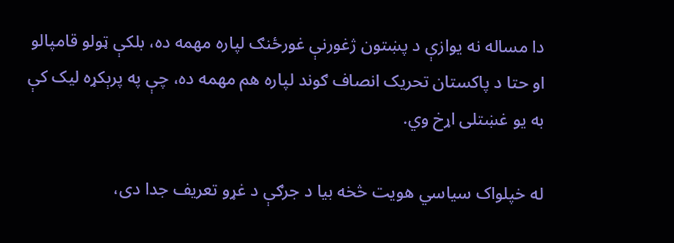دا مساله نه یوازې د پښتون ژغورنې غورځنګ لپاره مهمه ده، بلکې ټولو قامپالو او حتا د پاکستان تحریک انصاف ګوند لپاره هم مهمه ده، چې په پرېکړه لیک کې به یو غښتلی اړخ وي.

له خپلواک سیاسي هویت څخه بیا د جرګې د غړو تعریف جدا دی،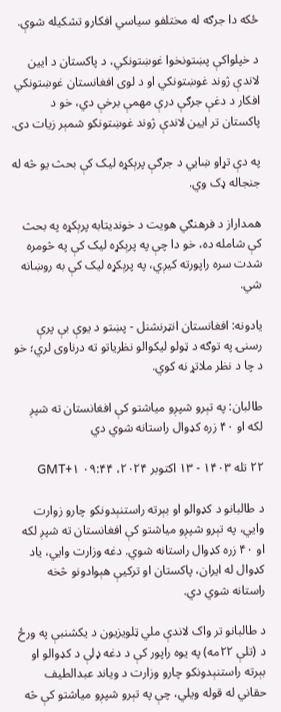ځکه دا جرګه له مختلفو سیاسي افکارو تشکیله شوې.

د خپلواکې پښتونخوا غوښتونکي، د پاکستان د ایین لاندې ژوند غوښتونکي او د لوی افغانستان غوښتونکي افکار د دغې جرګې درې مهمې برخې دي، خو د پاکستان تر ایین لاندې ژوند غوښتونکو شمېر زیات دی.

په دې تړاو ښايي د جرګې پرېکړه لیک کې بحث یو څه له جنجاله ډک وي.

همداراز د فرهنګي هویت د خوندیتابه پرېکړه په بحث کې شامله ده، خو دا چې په پرېکړه لیک کې په څومره شدت سره راپورته کیږي، په پرېکړه لیک کې به روښانه شي.

یادونه: افغانستان انټرنشنل - پښتو د یوې بې پرې رسنۍ په توګه د ټولو لیکوالو نظریاتو ته درناوی لري؛ خو د چا د نظر ملاتړ نه کوي.

طالبان: په تېرو شپږو میاشتو کې افغانستان ته شپږ لکه او ۴۰ زره کډوال راستانه شوي دي

۲۲ تله ۱۴۰۳ - ۱۳ اکتوبر ۲۰۲۴، ۰۹:۴۴ GMT+۱

د طالبانو د کډوالو او بېرته راستنېدونکو چارو زوارت وايي، په تېرو شپږو میاشتو کې افغانستان ته شپږ لکه او ۴۰ زره کډوال راستانه شوي. دغه وزارت وايي، یاد کډوال له ایران، پاکستان او ترکیې هېوادونو څخه راستانه شوي دي.

د طالبانو تر واک لاندې ملي ټلویزیون د یکشنبې په ورځ د (تلې ۲۲مه) په یوه راپور کې د دغه ډلې د کډوالو او بېرته راستنېدونکو چارو وزارت د ویاند عبدالطیف حقاني له قوله ویلي، چې په تېرو شپږو میاشتو کې څه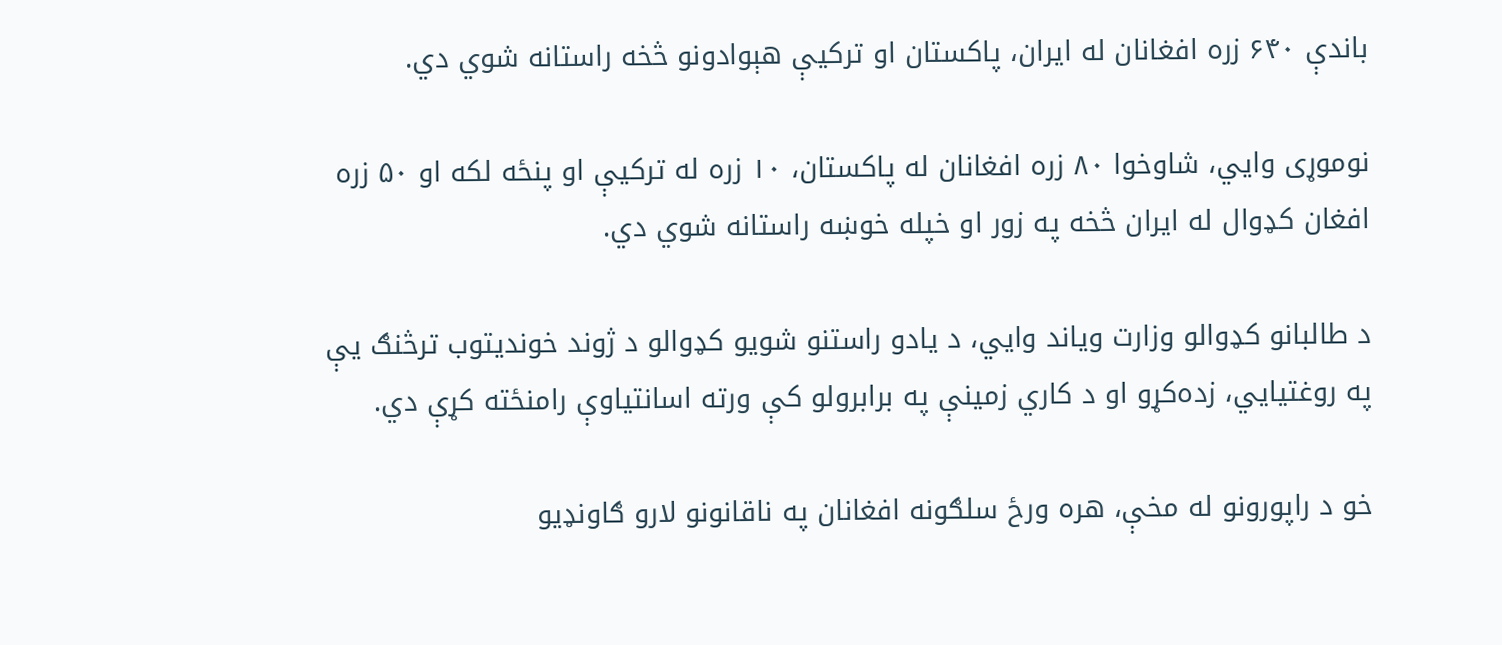باندې ۶۴۰ زره افغانان له ایران، پاکستان او ترکیې هېوادونو څخه راستانه شوي دي.

نوموړی وايي، شاوخوا ۸۰ زره افغانان له پاکستان، ۱۰ زره له ترکیې او پنځه لکه او ۵۰ زره افغان کډوال له ایران څخه په زور او خپله خوښه راستانه شوي دي.

د طالبانو کډوالو وزارت ویاند وايي، د یادو راستنو شویو کډوالو د ژوند خوندیتوب ترڅنګ یې په روغتیايي، زده‌کړو او د کاري زمینې په برابرولو کې ورته اسانتیاوې رامنځته کړې دي.

خو د راپورونو له مخې، هره ورځ سلګونه افغانان په ناقانونو لارو ګاونډیو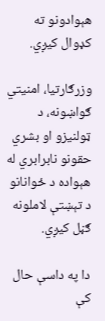هېوادونو ته کډوال کیږي.

وزرګارتیا، امنیتي ګواښونه، د ټولنیزو او بشري حقونو نابرابري له هېواده د ځوانانو د تېښتې لاملونه ګڼل کیږي.

دا په داسې حال کې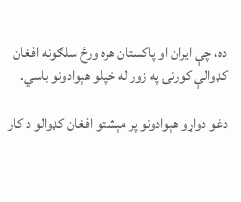ده، چې ایران او پاکستان هره ورځ سلګونه افغان کډوالې کورنۍ په زور له خپلو هېوادونو باسي.

دغو دواړو هېوادونو پر مېشتو افغان کډوالو د کار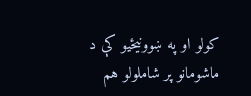کولو او په ښوونیځیو کې د ماشومانو پر شاملولو هم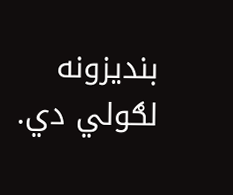بندیزونه لګولي دي.